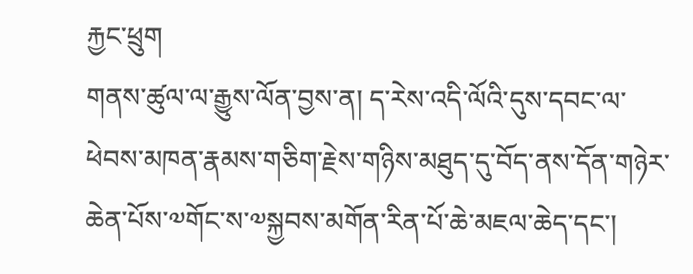རྐྱང་ཕྲུག
གནས་ཚུལ་ལ་རྒྱུས་ལོན་བྱས་ན། ད་རེས་འདི་ལོའི་དུས་དབང་ལ་ཕེབས་མཁན་རྣམས་གཅིག་རྗེས་གཉིས་མཐུད་དུ་བོད་ནས་དོན་གཉེར་ཆེན་པོས་༧གོང་ས་༧སྐྱབས་མགོན་རིན་པོ་ཆེ་མཇལ་ཆེད་དང་།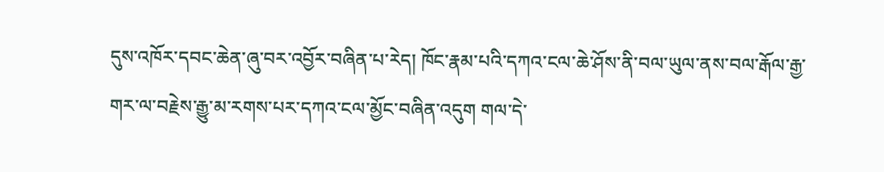དུས་འཁོར་དབང་ཆེན་ཞུ་བར་འབྱོར་བཞིན་པ་རེད། ཁོང་རྣམ་པའི་དཀའ་ངལ་ཆེ་ཤོས་ནི་བལ་ཡུལ་ནས་བལ་རྒོལ་རྒྱ་གར་ལ་བརྗེས་རྒྱུ་མ་རགས་པར་དཀའ་ངལ་མྱོང་བཞིན་འདུག གལ་དེ་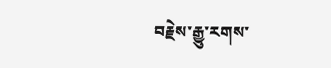བརྗེས་རྒྱུ་རགས་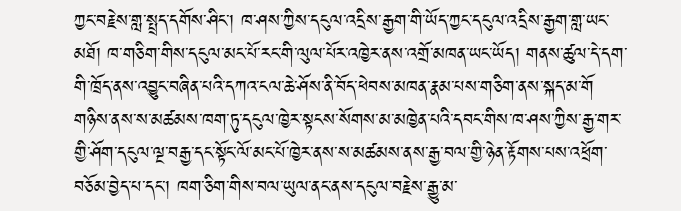ཀྱང་བརྗེས་གླ་སྤྲད་དགོས་ཤིང་། ཁ་ཤས་ཀྱིས་དངུལ་འདྲིས་རྒྱག་གི་ཡོད་ཀྱང་དངུལ་འདྲིས་རྒྱག་གླ་ཡང་མཐོ། ཁ་གཅིག་གིས་དངུལ་མང་པོ་རང་གི་ལུལ་པོར་འཁྱེར་ནས་འགྲོ་མཁན་ཡང་ཡོད། གནས་ཚུལ་དེ་དག་གི་ཁྲོད་ནས་འབྱུང་བཞིན་པའི་དཀའ་ངལ་ཆེ་ཤོས་ནི་བོད་ཕེབས་མཁན་རྣམ་པས་གཅིག་ནས་སྐད་མ་གོ གཉིས་ནས་ས་མཚམས་ཁག་ཏུ་དངུལ་ཁྱེར་སྟངས་སོགས་མ་མཁྱེན་པའི་དབང་གིས་ཁ་ཤས་ཀྱིས་རྒྱ་གར་གྱི་ཤོག་དངུལ་ལྔ་བརྒྱ་དང་སྟོང་ལོ་མང་པོ་ཁྱེར་ནས་ས་མཚམས་ནས་རྒྱ་བལ་གྱི་ཉེན་རྟོགས་པས་འཕྲོག་བཅོམ་བྱེད་པ་དང་། ཁག་ཅིག་གིས་བལ་ཡུལ་ནང་ནས་དངུལ་བརྗེས་རྒྱུ་མ་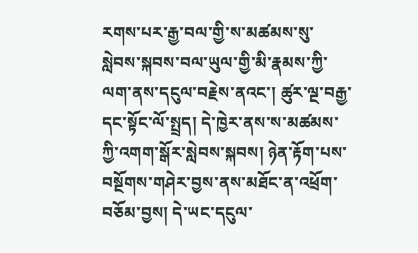རགས་པར་རྒྱ་བལ་གྱི་ས་མཚམས་སུ་སླེབས་སྐབས་བལ་ཡུལ་གྱི་མི་རྣམས་ཀྱི་ལག་ནས་དངུལ་བརྗེས་ནའང་། ཚུར་ལྔ་བརྒྱ་དང་སྟོང་ལོ་སྤྲད། དེ་ཁྱེར་ནས་ས་མཚམས་ཀྱི་འགག་སྒོར་སླེབས་སྐབས། ཉེན་རྟོག་པས་བསྔོགས་གཤེར་བྱས་ནས་མཐོང་ན་འཕྲོག་བཅོམ་བྱས། དེ་ཡང་དངུལ་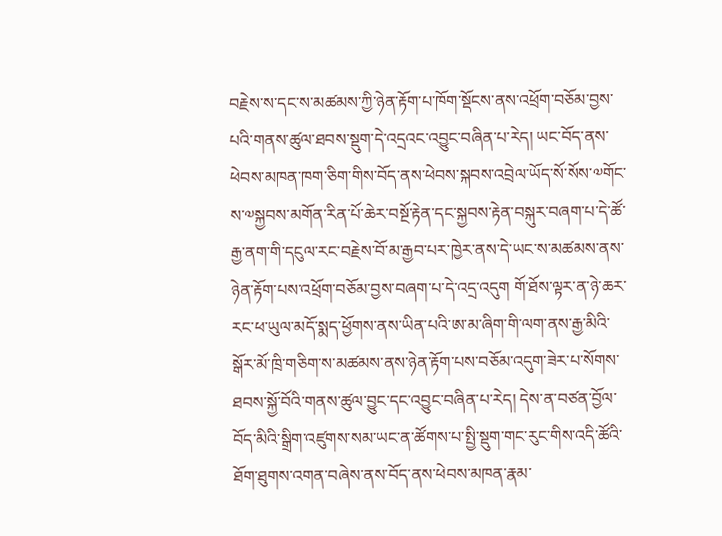བརྗེས་ས་དང་ས་མཚམས་ཀྱི་ཉེན་རྟོག་པ་ཁོག་སྡོངས་ནས་འཕྲོག་བཅོམ་བྱས་པའི་གནས་ཚུལ་ཐབས་སྡུག་དེ་འདྲའང་འབྱུང་བཞིན་པ་རེད། ཡང་བོད་ནས་ཕེབས་མཁན་ཁག་ཅིག་གིས་བོད་ནས་ཕེབས་སྐབས་འབྲེལ་ཡོད་སོ་སོས་༧གོང་ས་༧སྐྱབས་མགོན་རིན་པོ་ཆེར་བསྔོ་རྟེན་དང་སྐྱབས་རྟེན་བསྐུར་བཞག་པ་དེ་ཚོ་རྒྱ་ནག་གི་དངུལ་རང་བརྗེས་བོ་མ་རྒྱབ་པར་ཁྱེར་ནས་དེ་ཡང་ས་མཚམས་ནས་ཉེན་རྟོག་པས་འཕྲོག་བཅོམ་བྱས་བཞག་པ་དེ་འདྲ་འདུག གོ་ཐོས་ལྟར་ན་ཉེ་ཆར་རང་ཕ་ཡུལ་མདོ་སྨད་ཕྱོགས་ནས་ཡིན་པའི་ཨ་མ་ཞིག་གི་ལག་ནས་རྒྱ་མིའི་སྒོར་མོ་ཁྲི་གཅིག་ས་མཚམས་ནས་ཉེན་རྟོག་པས་བཅོམ་འདུག་ཟེར་པ་སོགས་ཐབས་སྐྱོ་བོའི་གནས་ཚུལ་བྱུང་དང་འབྱུང་བཞིན་པ་རེད། དེས་ན་བཙན་བྱོལ་བོད་མིའི་སྒྲིག་འཛུགས་སམ་ཡང་ན་ཚོགས་པ་སྤྱི་སྡུག་གང་རུང་གིས་འདི་ཚོའི་ཐོག་ཐུགས་འགན་བཞེས་ནས་བོད་ནས་ཕེབས་མཁན་རྣམ་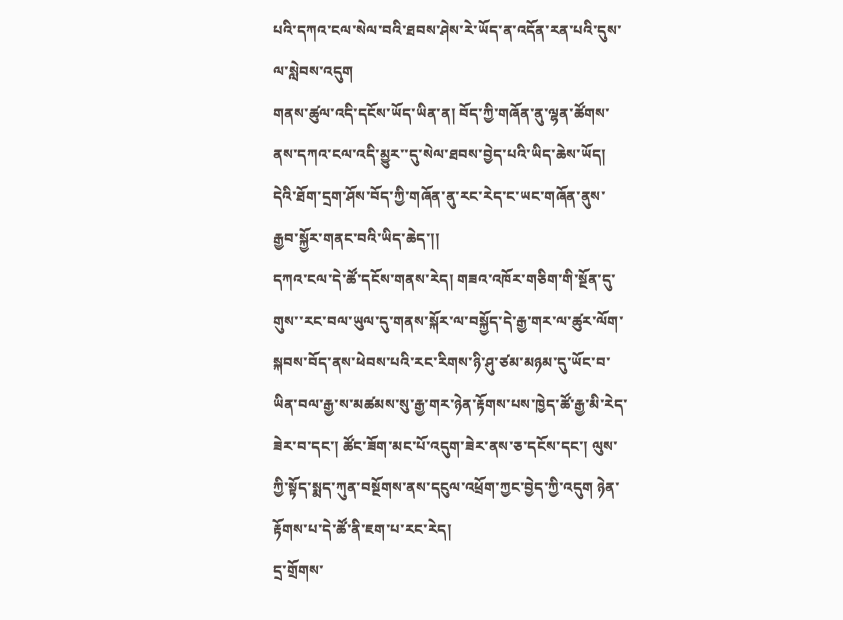པའི་དཀའ་ངལ་སེལ་བའི་ཐབས་ཤེས་རེ་ཡོད་ན་འདོན་རན་པའི་དུས་ལ་སླེབས་འདུག
གནས་ཚུལ་འདི་དངོས་ཡོད་ཡིན་ན། བོད་ཀྱི་གཞོན་ནུ་ལྷན་ཚོགས་ནས་དཀའ་ངལ་འདི་མྱུར་་དུ་སེལ་ཐབས་བྱེད་པའི་ཡིད་ཆེས་ཡོད།
དེའི་ཐོག་དྲག་ཤོས་བོད་ཀྱི་གཞོན་ནུ་རང་རེད་ང་ཡང་གཞོན་ནུས་རྒྱབ་སྐྱོར་གནང་བའི་ཡིད་ཆེད་།།
དཀའ་ངལ་དེ་ཚོ་དངོས་གནས་རེད། གཟའ་འཁོར་གཅིག་གི་སྔོན་དུ་གུས་་རང་བལ་ཡུལ་དུ་གནས་སྐོར་ལ་བསྐྱོད་དེ་རྒྱ་གར་ལ་ཚུར་ལོག་སྐབས་བོད་ནས་ཕེབས་པའི་རང་རིགས་ཉི་ཤུ་ཙམ་མཉམ་དུ་ཡོང་བ་ཡིན་བལ་རྒྱ་ས་མཚམས་སུ་རྒྱ་གར་ཉེན་རྟོགས་པས་ཁྱེད་ཚོ་རྒྱ་མི་རེད་ཟེར་བ་དང་། ཚོང་ཟོག་མང་པོ་འདུག་ཟེར་ནས་ཅ་དངོས་དང་། ལུས་ཀྱི་སྟོད་སྨད་ཀུན་བསྔོགས་ནས་དངུལ་འཕྲོག་ཀྱང་བྱེད་ཀྱི་འདུག ཉེན་རྟོགས་པ་དེ་ཚོ་ནི་ཇག་པ་རང་རེད།
དྲ་གྲོགས་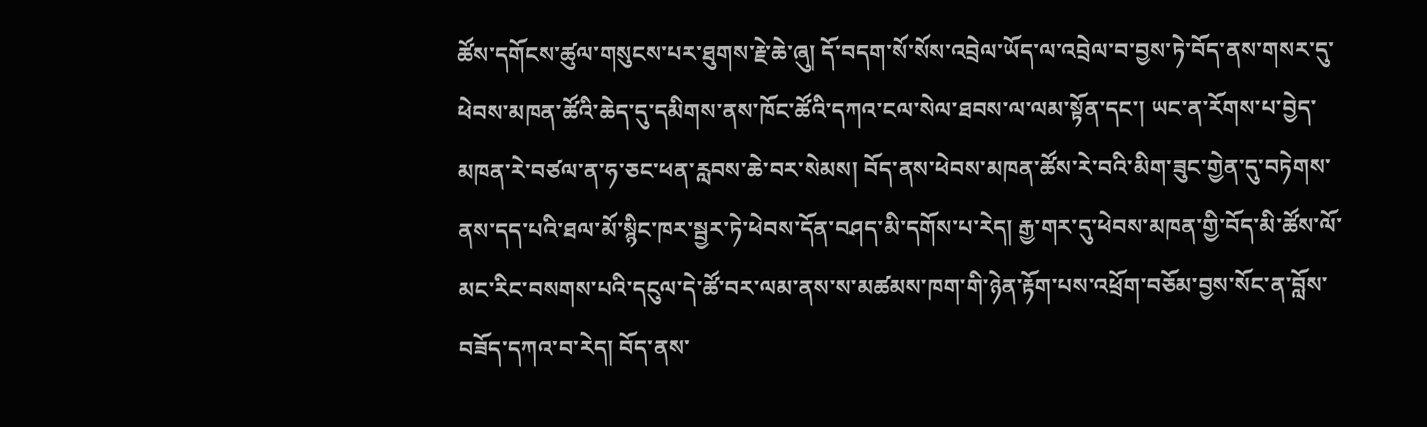ཚོས་དགོངས་ཚུལ་གསུངས་པར་ཐུགས་རྗེ་ཆེ་ཞུ། དོ་བདག་སོ་སོས་འབྲེལ་ཡོད་ལ་འབྲེལ་བ་བྱས་ཏེ་བོད་ནས་གསར་དུ་ཕེབས་མཁན་ཚོའི་ཆེད་དུ་དམིགས་ནས་ཁོང་ཚོའི་དཀའ་ངལ་སེལ་ཐབས་ལ་ལམ་སྟོན་དང་། ཡང་ན་རོགས་པ་བྱེད་མཁན་རེ་བཙལ་ན་ཧ་ཅང་ཕན་རླབས་ཆེ་བར་སེམས། བོད་ནས་ཕེབས་མཁན་ཚོས་རེ་བའི་མིག་ཟུང་གྱེན་དུ་བཏེགས་ནས་དད་པའི་ཐལ་མོ་སྙིང་ཁར་སྦྱར་ཏེ་ཕེབས་དོན་བཤད་མི་དགོས་པ་རེད། རྒྱ་གར་དུ་ཕེབས་མཁན་གྱི་བོད་མི་ཚོས་ལོ་མང་རིང་བསགས་པའི་དངུལ་དེ་ཚོ་བར་ལམ་ནས་ས་མཚམས་ཁག་གི་ཉེན་རྟོག་པས་འཕྲོག་བཅོམ་བྱས་སོང་ན་བློས་བཟོད་དཀའ་བ་རེད། བོད་ནས་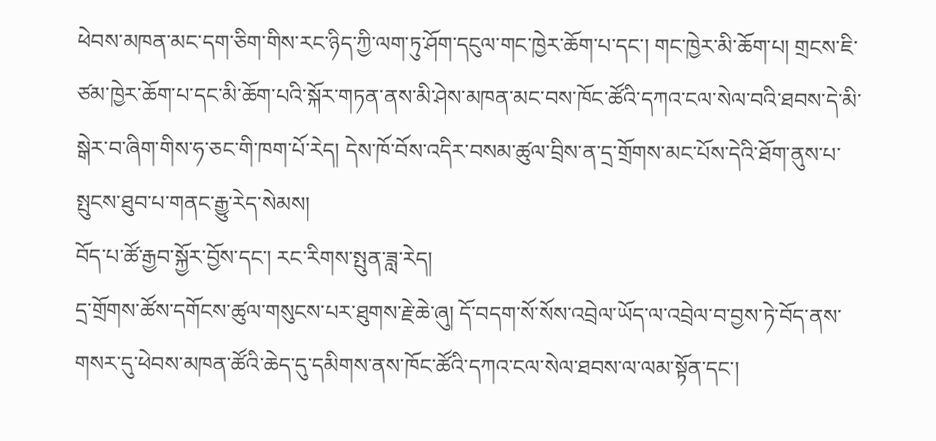ཕེབས་མཁན་མང་དག་ཅིག་གིས་རང་ཉིད་ཀྱི་ལག་ཏུ་ཤོག་དངུལ་གང་ཁྱེར་ཆོག་པ་དང་། གང་ཁྱེར་མི་ཆོག་པ། གྲངས་ཇི་ཙམ་ཁྱེར་ཆོག་པ་དང་མི་ཆོག་པའི་སྐོར་གཏན་ནས་མི་ཤེས་མཁན་མང་བས་ཁོང་ཚོའི་དཀའ་ངལ་སེལ་བའི་ཐབས་དེ་མི་སྒེར་བ་ཞིག་གིས་ཧ་ཅང་གི་ཁག་པོ་རེད། དེས་ཁོ་བོས་འདིར་བསམ་ཚུལ་བྲིས་ན་དྲ་གྲོགས་མང་པོས་དེའི་ཐོག་ནུས་པ་སྤུངས་ཐུབ་པ་གནང་རྒྱུ་རེད་སེམས།
བོད་པ་ཚོ་རྒྱབ་སྐྱོར་བྱོས་དང་། རང་རིགས་སྤུན་ཟླ་རེད།
དྲ་གྲོགས་ཚོས་དགོངས་ཚུལ་གསུངས་པར་ཐུགས་རྗེ་ཆེ་ཞུ། དོ་བདག་སོ་སོས་འབྲེལ་ཡོད་ལ་འབྲེལ་བ་བྱས་ཏེ་བོད་ནས་གསར་དུ་ཕེབས་མཁན་ཚོའི་ཆེད་དུ་དམིགས་ནས་ཁོང་ཚོའི་དཀའ་ངལ་སེལ་ཐབས་ལ་ལམ་སྟོན་དང་།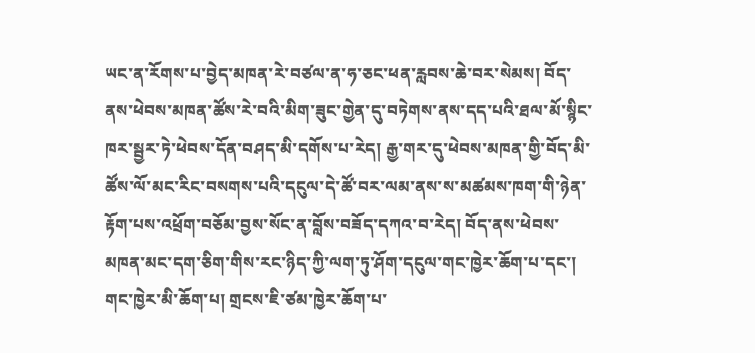ཡང་ན་རོགས་པ་བྱེད་མཁན་རེ་བཙལ་ན་ཧ་ཅང་ཕན་རླབས་ཆེ་བར་སེམས། བོད་ནས་ཕེབས་མཁན་ཚོས་རེ་བའི་མིག་ཟུང་གྱེན་དུ་བཏེགས་ནས་དད་པའི་ཐལ་མོ་སྙིང་ཁར་སྦྱར་ཏེ་ཕེབས་དོན་བཤད་མི་དགོས་པ་རེད། རྒྱ་གར་དུ་ཕེབས་མཁན་གྱི་བོད་མི་ཚོས་ལོ་མང་རིང་བསགས་པའི་དངུལ་དེ་ཚོ་བར་ལམ་ནས་ས་མཚམས་ཁག་གི་ཉེན་རྟོག་པས་འཕྲོག་བཅོམ་བྱས་སོང་ན་བློས་བཟོད་དཀའ་བ་རེད། བོད་ནས་ཕེབས་མཁན་མང་དག་ཅིག་གིས་རང་ཉིད་ཀྱི་ལག་ཏུ་ཤོག་དངུལ་གང་ཁྱེར་ཆོག་པ་དང་། གང་ཁྱེར་མི་ཆོག་པ། གྲངས་ཇི་ཙམ་ཁྱེར་ཆོག་པ་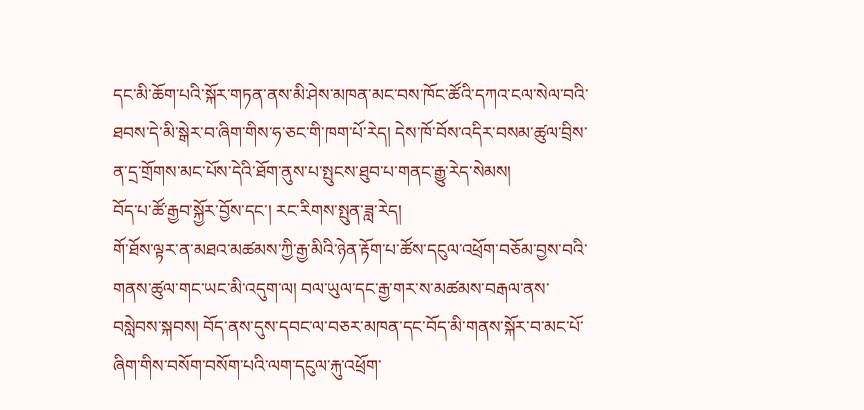དང་མི་ཆོག་པའི་སྐོར་གཏན་ནས་མི་ཤེས་མཁན་མང་བས་ཁོང་ཚོའི་དཀའ་ངལ་སེལ་བའི་ཐབས་དེ་མི་སྒེར་བ་ཞིག་གིས་ཧ་ཅང་གི་ཁག་པོ་རེད། དེས་ཁོ་བོས་འདིར་བསམ་ཚུལ་བྲིས་ན་དྲ་གྲོགས་མང་པོས་དེའི་ཐོག་ནུས་པ་སྤུངས་ཐུབ་པ་གནང་རྒྱུ་རེད་སེམས།
བོད་པ་ཚོ་རྒྱབ་སྐྱོར་བྱོས་དང་། རང་རིགས་སྤུན་ཟླ་རེད།
གོ་ཐོས་ལྟར་ན་མཐའ་མཚམས་ཀྱི་རྒྱ་མིའི་ཉེན་རྟོག་པ་ཚོས་དངུལ་འཕྲོག་བཅོམ་བྱས་བའི་གནས་ཚུལ་གང་ཡང་མི་འདུག་ལ། བལ་ཡུལ་དང་རྒྱ་གར་ས་མཚམས་བརྒལ་ནས་བསླེབས་སྐབས། བོད་ནས་དུས་དབང་ལ་བཅར་མཁན་དང་བོད་མི་གནས་སྐོར་བ་མང་པོ་ཞིག་གིས་བསོག་བསོག་པའི་ལག་དངུལ་རྐུ་འཕྲོག་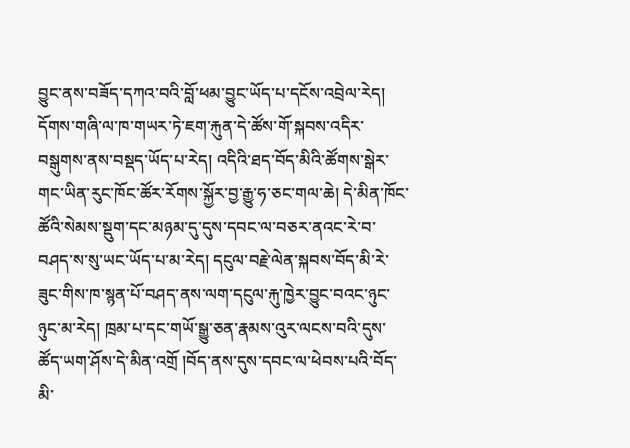བྱུང་ནས་བཟོད་དཀའ་བའི་བློ་ཕམ་བྱུང་ཡོད་པ་དངོས་འབྲེལ་རེད། དོགས་གཞི་ལ་ཁ་གཡར་ཏེ་ཇག་རྐུན་དེ་ཚོས་གོ་སྐབས་འདིར་བསྒུགས་ནས་བསྡད་ཡོད་པ་རེད། འདིའི་ཐད་བོད་མིའི་ཚོགས་སྒེར་གང་ཡིན་རུང་ཁོང་ཚོར་རོགས་སྐྱོར་བྱ་རྒྱུ་ཧ་ཅང་གལ་ཆེ། དེ་མིན་ཁོང་ཚོའི་སེམས་སྡུག་དང་མཉམ་དུ་དུས་དབང་ལ་བཅར་ནའང་རེ་བ་བཤད་ས་སུ་ཡང་ཡོད་པ་མ་རེད། དངུལ་བརྗེ་ལེན་སྐབས་བོད་མི་རེ་ཟུང་གིས་ཁ་སྙན་པོ་བཤད་ནས་ལག་དངུལ་རྐུ་ཁྱེར་བྱུང་བའང་ཉུང་ཉུང་མ་རེད། ཁྲམ་པ་དང་གཡོ་སྒྱུ་ཅན་རྣམས་འུར་ལངས་བའི་དུས་ཚོད་ཡག་ཤོས་དེ་མིན་འགྲོ །བོད་ནས་དུས་དབང་ལ་ཕེབས་པའི་བོད་མི་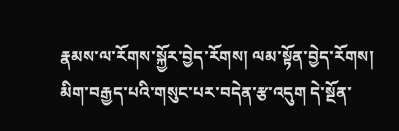རྣམས་ལ་རོགས་སྐྱོར་བྱེད་རོགས། ལམ་སྟོན་བྱེད་རོགས།
མིག་བརྒྱད་པའི་གསུང་པར་བདེན་རྩ་འདུག དེ་སྔོན་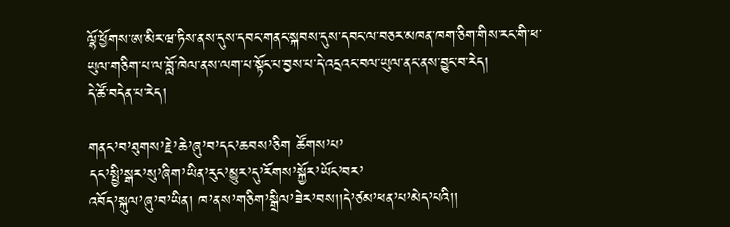ལྷོ་ཕྱོགས་ཨ་མིར་ཝ་ཏིས་ནས་དུས་དབང་གནང་སྐབས་དུས་དབང་ལ་བཅར་མཁན་ཁག་ཅིག་གིས་རང་གི་ཕ་ཡུལ་གཅིག་པ་ལ་བློ་ཁེལ་ནས་ལག་པ་སྟོང་པ་བྱས་པ་དེ་འདྲའང་བལ་ཡུལ་ནང་ནས་བྱུང་བ་རེད།
དེ་ཚོ་བདེན་པ་རེད།

གནང’བ’ཐུགས’རྗེ’ཆེ’ཞུ’བ’དང’ཆབས’ཅིག ཚོགས’པ’
དང’སྤྱི’སྒར’སུ’ཞིག’ཡིན’རུང’མྱུར’དུ’རོགས’སྐྱོར’ཡོང’བར’
འབོད’སྐུལ’ཞུ’བ’ཡིན། ཁ’ནས’གཅིག’སྒྲིལ’ཟེར’བས།།དེ’ཙམ’ཕན’པ’མེད’པའི།།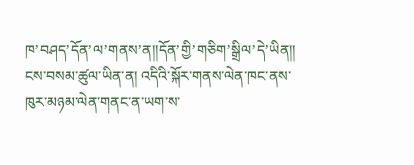ཁ’བཤད’དོན’ལ’གནས’ན།།དོན’གྱི’གཅིག’སྒྲིལ’དེ’ཡིན།།
ངས་བསམ་ཚུལ་ཡིན་ན། འདིའི་སྐོར་གནས་ལེན་ཁང་ནས་ཁུར་མཉམ་ལེན་གནང་ན་ཡག་ས་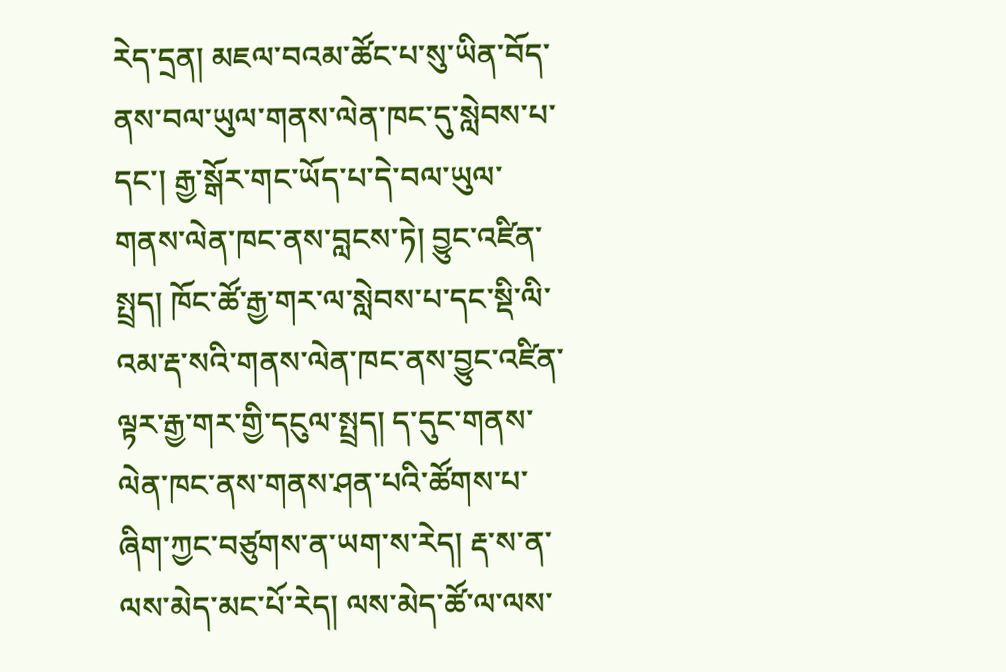རེད་དྲན། མཇལ་བའམ་ཚོང་པ་སུ་ཡིན་བོད་ནས་བལ་ཡུལ་གནས་ལེན་ཁང་དུ་སླེབས་པ་དང་། རྒྱ་སྒོར་གང་ཡོད་པ་དེ་བལ་ཡུལ་གནས་ལེན་ཁང་ནས་བླངས་ཏེ། བྱུང་འཛིན་སྤྲད། ཁོང་ཚོ་རྒྱ་གར་ལ་སླེབས་པ་དང་སྡི་ལི་འམ་རྡ་སའི་གནས་ལེན་ཁང་ནས་བྱུང་འཛིན་ལྟར་རྒྱ་གར་གྱི་དངུལ་སྤྲད། ད་དུང་གནས་ལེན་ཁང་ནས་གནས་ཤན་པའི་ཚོགས་པ་ཞིག་ཀྱང་བཙུགས་ན་ཡག་ས་རེད། རྡ་ས་ན་ལས་མེད་མང་པོ་རེད། ལས་མེད་ཚོ་ལ་ལས་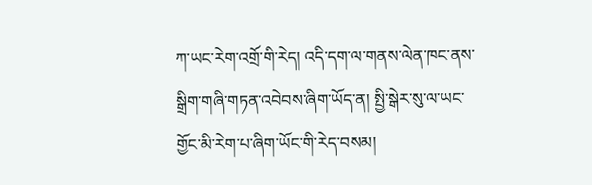ཀ་ཡང་རེག་འགྲོ་གི་རེད། འདི་དག་ལ་གནས་ལེན་ཁང་ནས་སྒྲིག་གཞི་གཏན་འབེབས་ཞིག་ཡོད་ན། སྤྱི་སྒེར་སུ་ལ་ཡང་གྱོང་མི་རེག་པ་ཞིག་ཡོང་གི་རེད་བསམ།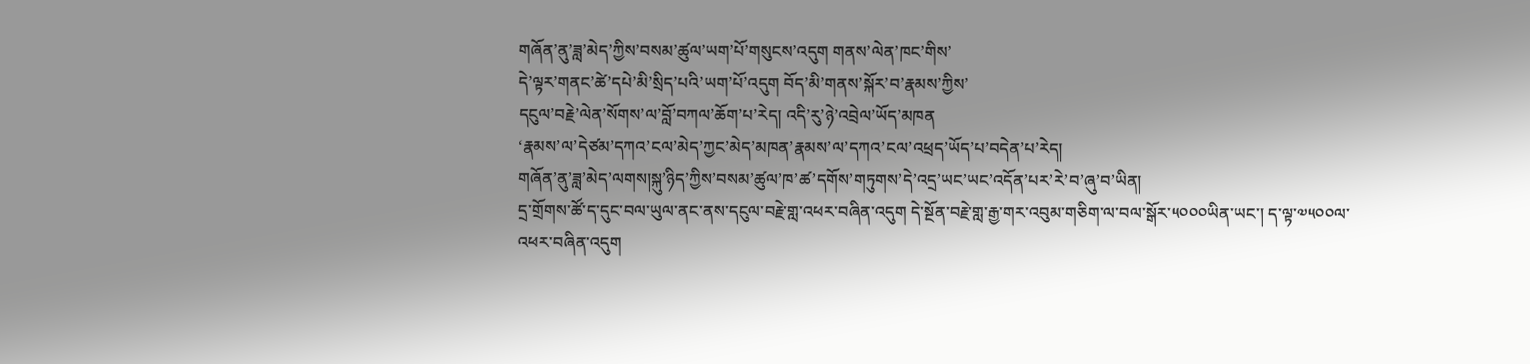གཞོན’ནུ’ཟླ’མེད’ཀྱིས’བསམ’ཚུལ’ཡག’པོ’གསུངས’འདུག གནས’ལེན’ཁང’གིས’
དེ’ལྟར’གནང’ཚེ’དཔེ’མི’སྲིད’པའི’ཡག’པོ’འདུག བོད’མི’གནས’སྐོར’བ’རྣམས’ཀྱིས’
དངུལ’བརྗེ’ལེན’སོགས’ལ’བློ’བཀལ’ཆོག’པ’རེད། འདི’རུ’ཉེ’འབྲེལ’ཡོད’མཁན
‘རྣམས’ལ’དེཙམ’དཀའ’ངལ’མེད’ཀྱང’མེད’མཁན’རྣམས’ལ’དཀའ’ངལ’འཕྲད’ཡོད’པ’བདེན’པ’རེད།
གཞོན’ནུ’ཟླ’མེད’ལགས།སྐུ’ཉིད’ཀྱིས’བསམ’ཚུལ’ཁ’ཚ’དགོས’གཏུགས’དེ’འདྲ’ཡང’ཡང’འདོན’པར’རེ’བ’ཞུ’བ’ཡིན།
དྲ་གྲོགས་ཚོ་ད་དུང་བལ་ཡུལ་ནང་ནས་དངུལ་བརྗེ་གླ་འཕར་བཞིན་འདུག དེ་སྔོན་བརྗེ་གླ་རྒྱ་གར་འབུམ་གཅིག་ལ་བལ་སྒོར་༥༠༠༠ཡིན་ཡང་། ད་ལྟ་༧༥༠༠ལ་འཕར་བཞིན་འདུག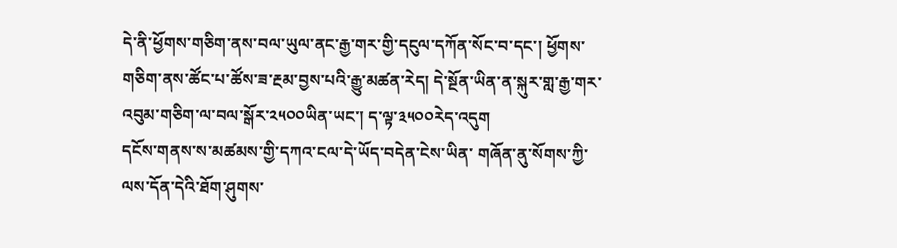དེ་ནི་ཕྱོགས་གཅིག་ནས་བལ་ཡུལ་ནང་རྒྱ་གར་གྱི་དངུལ་དཀོན་སོང་བ་དང་། ཕྱོགས་གཅིག་ནས་ཚོང་པ་ཚོས་ཟ་རྔམ་བྱས་པའི་རྒྱུ་མཚན་རེད། དེ་སྔོན་ཡིན་ན་སྐུར་གླ་རྒྱ་གར་འབུམ་གཅིག་ལ་བལ་སྒོར་༢༥༠༠ཡིན་ཡང་། ད་ལྟ་༣༥༠༠རེད་འདུག
དངོས་གནས་ས་མཚམས་གྱི་དཀའ་ངལ་དེ་ཡོད་བདེན་ངེས་ཡིན་ གཞོན་ནུ་སོགས་ཀྱི་ལས་དོན་དེའི་ཐོག་ཤུགས་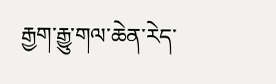རྒྱག་རྒྱུ་གལ་ཆེན་རེད་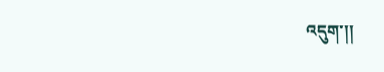འདུག་།།